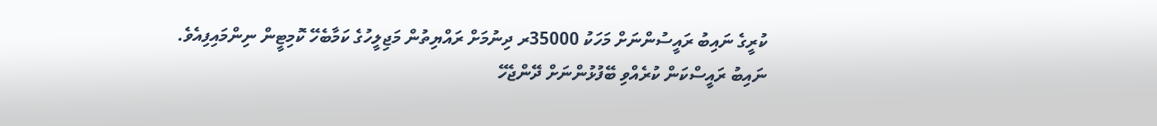ކުރީގެ ނައިބު ރައީސުންނަށް މަހަކު 35000ރ ދިނުމަށް ރައްޔިތުން މަޖިލީހުގެ ކަމާބެހޭ ކޮމިޓީން ނިންމައިފިއެވެ.
ނައިބު ރައީސްކަން ކުރެއްވި ބޭފުޅުންނަށް ދޭންޖެހޭ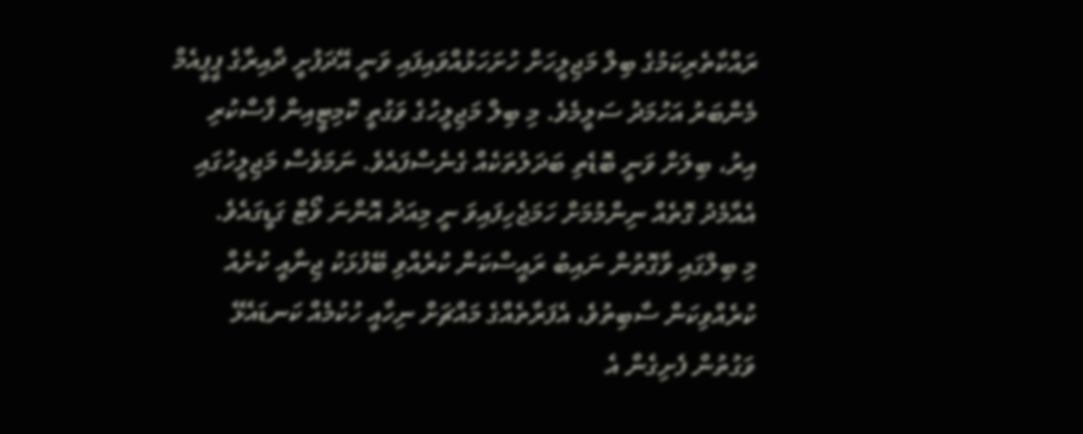ރައްކާތެރިކަމުގެ ބިލް މަޖިލީހަށް ހުށަހަޅުއްވައިފައި ވަނީ އޭދަފުށީ ދާއިރާގެ ޕީޕީއެމް މެންބަރު އަހުމަދު ސަލީމެވެ. މި ބިލް މަޖިލީހުގެ ވަގުތީ ކޮމިޓީއިން ފާސްކުރި އިރު، ބިލަށް ވަނީ ބޮޑެތި ބަދަލުތަކެއް ގެނެސްފައެވެ. ނަމަވެސް މަޖިލީހުގައި އެއާމެދު ގޮތެއް ނިންމުމަށް ހަމަޖެހިފައިވަ ނީ މިއަދު އޮންނަ ވޯޓް ގަޑީގައެވެ.
މި ބިލްގައި ވާގޮތުން ނައިބު ރައީސްކަން ކުރެއްވި ބޭފުޅަކު ޖިނާއީ ކުށެއް ކުރެއްވިކަން ސާބިތުވެ، އެފަރާތެއްގެ މައްޗަށް ނިހާއީ ހުކުމެއް ކަނޑައެޅޭ ވަގުތުން ފެށިގެން އެ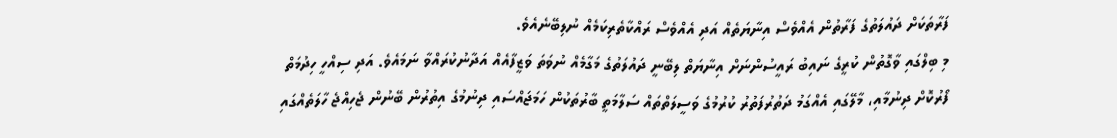ފަރާތަކަށް ދައުލަތުގެ ފަރާތުން އެއްވެސް އިނާޔަތެއް އަދި އެއްވެސް ރައްކާތެރިކަމެއް ނުލިބޭނެއެވެ.
މި ބިލްގައި ވާގޮތުން ކުރީގެ ނައިބު ރައީސުންނަށް އިނާޔަތް ލިބޭނީ ދައުލަތުގެ މަގާމެއް ނުވަތަ ވަޒީފާއެއް އަދާނުކުރައްވާ ނަމައެވެ. އަދި ސިއްހީ ހިދުމަތް ފޯރުކޮށް ދިނުމާއި، މާލޭގައި އެއްގަމު ދަތުރުފަތުރު ކުރުމުގެ ވަސީލަތްތައް ސަލާމަތީ ބާރުތަކުން ހަމަޖައްސައި ދިނުމުގެ އިތުރުން ބޭނުން ޖެހިއްޖެ ހާލަތެއްގައި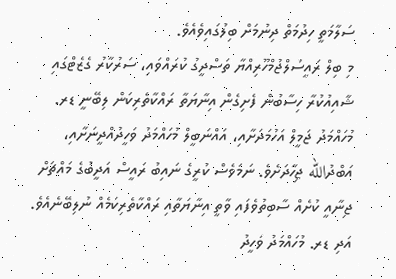ސަލާމަތީ ހިދުމަތް ދިނުމަށް ބިލުގައިވެއެވެ.
މި ބިލް ރައީސުލްޖުމްހޫރިއްޔާ ތަސްދީގު ކުރައްވައި، ސަރުކާރު ގެޒެޓްގައި ޝާއިއުކުރާ ހިސާބުން ފެށިގެން އިނާޔަތާ ރައްކާތެރިކަން ލިބޭނީ ޑރ. މުހައްމަދު ޖަމީލް އަހުމަދަށާއި، އައްނަބީލް މުހައްމަދު ވަހީދުއްދީނަށާއި، އަބްދުالله ޖިހާދަށެވެ. ނަމަވެސް ކުރީގެ ނައިބު ރައީސް އަދީބުގެ މައްޗަށް ޖިނާއީ ކުށެއް ސާބިތުވެފައި ވާތީ އިނާޔަތާއި ރައްކާތެރިކަމެއް ނުލިބޭނެއެވެ. އަދި ޑރ. މުހައްމަދު ވަހީދު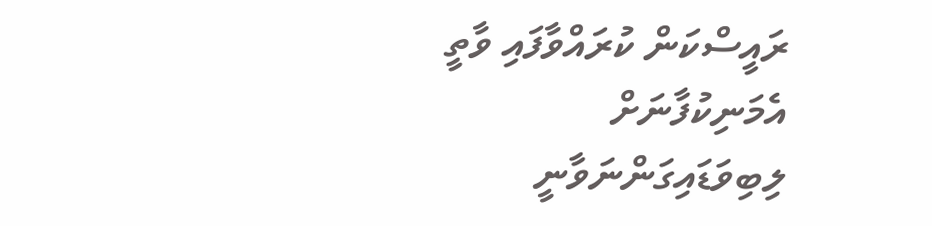ރައީސްކަން ކުރައްވާފައި ވާތީ އެމަނިކުފާނަށް ލިބިވަޑައިގަންނަވާނީ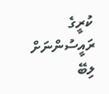ކުރީގެ ރައީސުންނަށް ލިބޭ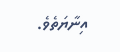އިނާޔަތެވެ.